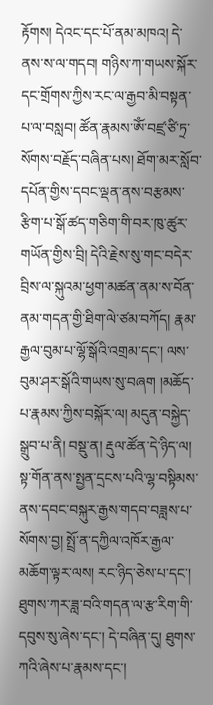རྟོགས། དེའང་དང་པོ་ནམ་མཁའ། དེ་ནས་ས་ལ་གདབ། གཉིས་ཀ་གཡས་སྐོར་དང་གྲོགས་ཀྱིས་རང་ལ་རྒྱབ་མི་བསྟན་པ་ལ་བསླབ། ཚོན་རྣམས་ༀ་བཛྲ་ཙི་ཏྲ་སོགས་བརྗོད་བཞིན་པས། ཐོག་མར་སློབ་དཔོན་གྱིས་དབང་ལྡན་ནས་བརྩམས་རྩིག་པ་སྒོ་ཚད་གཅིག་གི་བར་ཁུ་ཚུར་གཡོན་གྱིས་བྲི། དེའི་རྗེས་སུ་གང་བདེར་བྲིས་ལ་སྐུའམ་ཕྱག་མཚན་ནམ་ས་བོན་ནམ་གདན་གྱི་ཐིག་ལེ་ཙམ་བཀོད། རྣམ་རྒྱལ་བུམ་པ་ལྷོ་སྒོའི་འགྲམ་དང་། ལས་བུམ་ཤར་སྒོའི་གཡས་སུ་བཞག །མཆོད་པ་རྣམས་ཀྱིས་བསྐོར་ལ། མདུན་བསྐྱེད་སྒྲུབ་པ་ནི། བསྡུ་ན། རྡུལ་ཚོན་དེ་ཉིད་ལ། སྟ་གོན་ནས་སྤྱན་དྲངས་པའི་ལྷ་བསྟིམས་ནས་དབང་བསྐུར་རྒྱས་གདབ་བཟླས་པ་སོགས་བྱ། སྤྲོ་ན་དཀྱིལ་འཁོར་རྒྱལ་མཆོག་ལྟར་ལས། རང་ཉིད་ཅེས་པ་དང་། ཐུགས་ཀར་ཟླ་བའི་གདན་ལ་རྩ་རིག་གི་དབུས་སུ་ཞེས་དང་། དེ་བཞིན་དུ། ཐུགས་ཀའི་ཞེས་པ་རྣམས་དང་།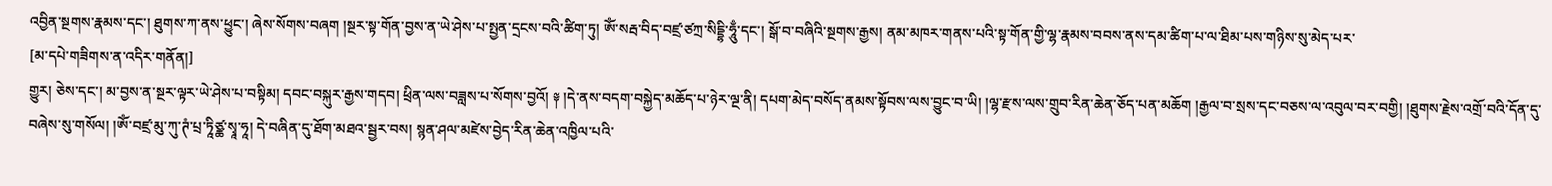འབྱིན་སྔགས་རྣམས་དང་། ཐུགས་ཀ་ནས་ཕྱུང་། ཞེས་སོགས་བཞག །སྔར་སྟ་གོན་བྱས་ན་ཡེ་ཤེས་པ་སྤྱན་དྲངས་བའི་ཚིག་ཏུ། ༀ་སརྦ་བིད་བཛྲ་ཙཀྲ་སིདྡྷི་ཧཱུྃ་དང་། སྒོ་བ་བཞིའི་སྔགས་རྒྱས། ནམ་མཁར་གནས་པའི་སྟ་གོན་གྱི་ལྷ་རྣམས་བབས་ནས་དམ་ཚིག་པ་ལ་ཐིམ་པས་གཉིས་སུ་མེད་པར་
[མ་དཔེ་གཟིགས་ན་འདིར་གནོན།]
གྱུར། ཅེས་དང་། མ་བྱས་ན་སྔར་ལྟར་ཡེ་ཤེས་པ་བསྟིམ། དབང་བསྐུར་རྒྱས་གདབ། ཕྲིན་ལས་བཟླས་པ་སོགས་བྱའོ། ༈ །དེ་ནས་བདག་བསྐྱེད་མཆོད་པ་ཉེར་ལྔ་ནི། དཔག་མེད་བསོད་ནམས་སྟོབས་ལས་བྱུང་བ་ཡི། །ལྷ་རྫས་ལས་གྲུབ་རིན་ཆེན་ཅོད་པན་མཆོག །རྒྱལ་བ་སྲས་དང་བཅས་ལ་འབུལ་བར་བགྱི། །ཐུགས་རྗེས་འགྲོ་བའི་དོན་དུ་བཞེས་སུ་གསོལ། །ༀ་བཛྲ་མུ་ཀུ་ཊཾ་པྲ་ཏཱིཙྪ་སྭཱ་ཧཱ། དེ་བཞིན་དུ་ཐོག་མཐའ་སྦྱར་བས། སྙན་ཤལ་མཛེས་བྱེད་རིན་ཆེན་འཁྱིལ་པའི་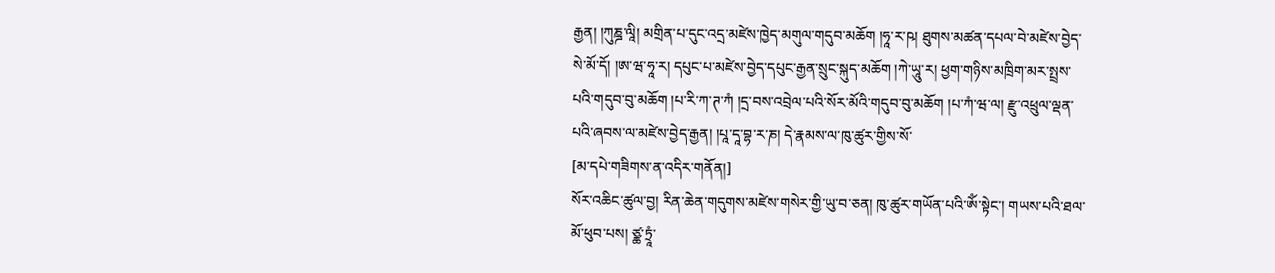རྒྱན། །ཀུཎྜ་ལཱི། མགྲིན་པ་དུང་འདྲ་མཛེས་ཁྱེད་མགུལ་གདུབ་མཆོག །ཧཱ་ར་ཥ། ཐུགས་མཚན་དཔལ་བེ་མཛེས་བྱེད་སེ་མོ་དོ། །ཨ་ཝ་ཧཱ་ར། དཔུང་པ་མཛེས་བྱེད་དཔུང་རྒྱན་སྲུང་སྐུད་མཆོག །ཀེ་ཡཱུ་ར། ཕྱག་གཉིས་མཁྲིག་མར་སྤྲས་པའི་གདུབ་བུ་མཆོག །པ་རི་ཀ་ཊ་ཀཾ །དྲ་བས་འབྲེལ་པའི་སོར་མོའི་གདུབ་བུ་མཆོག །པ་ཀཾ་ཝ་ལ། རྫུ་འཕྲུལ་ལྡན་པའི་ཞབས་ལ་མཛེས་བྱེད་རྒྱན། །པཱ་དཱ་བྷ་ར་ཎ། དེ་རྣམས་ལ་ཁུ་ཚུར་གྱིས་སོ་
[མ་དཔེ་གཟིགས་ན་འདིར་གནོན།]
སོར་འཆིང་ཚུལ་བྱ། རིན་ཆེན་གདུགས་མཛེས་གསེར་གྱི་ཡུ་བ་ཅན། ཁུ་ཚུར་གཡོན་པའི་ༀ་སྟེང་། གཡས་པའི་ཐལ་མོ་ཕུབ་པས། ཙྪ་ཏྲཱཾ་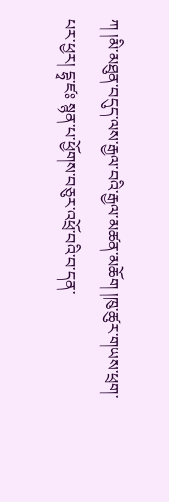ཀ །མི་མཐུན་བདུད་ལས་རྒྱལ་བའི་རྒྱལ་མཚན་མཆོག །ཁུ་ཚུར་གཡས་ཕྲག་པར་ཕྱར། དྷྭ་ཛཿ སྙན་པ་ཕྱོགས་བཅུར་འཕྲོ་བའི་བ་དན་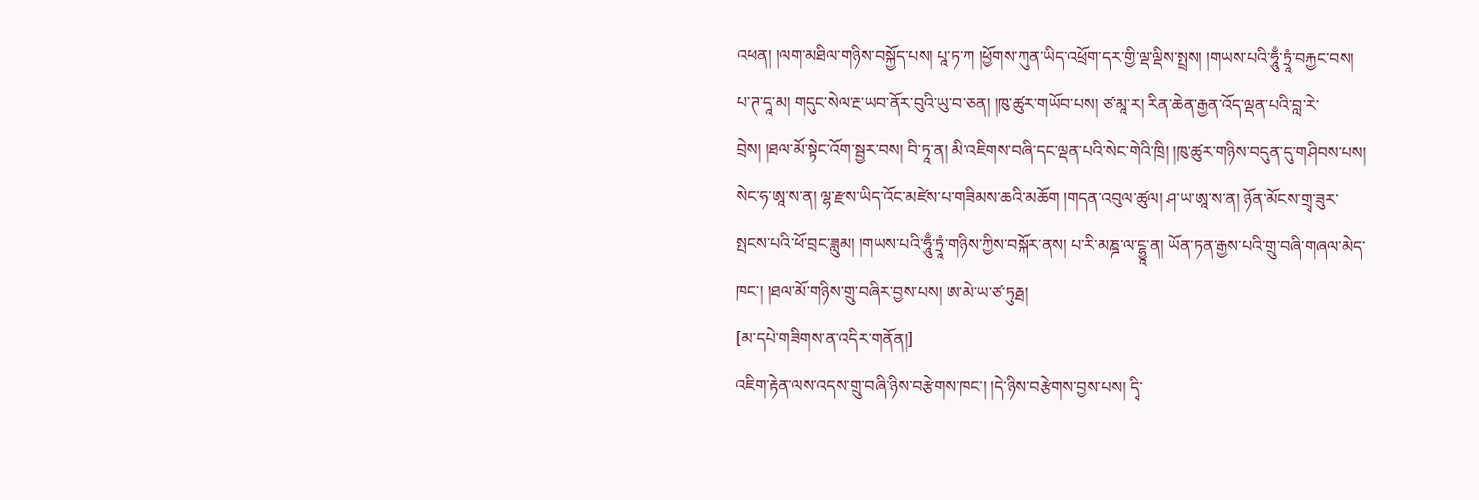འཕན། །ལག་མཐིལ་གཉིས་བསྐྱོད་པས། པཱ་ཏ་ཀ །ཕྱོགས་ཀུན་ཡིད་འཕྲོག་དར་གྱི་ལྡ་ལྡིས་སྤྲས། །གཡས་པའི་ཧཱུྃ་ཏྲཱཾ་བརྐྱང་བས། པ་ཊ་དཱ་མ། གདུང་སེལ་རྔ་ཡབ་ནོར་བུའི་ཡུ་བ་ཅན། །ཁུ་ཚུར་གཡོབ་པས། ཙ་མཱ་ར། རིན་ཆེན་རྒྱན་འོད་ལྡན་པའི་བླ་རེ་བྲེས། །ཐལ་མོ་སྟེང་འོག་སྦྱར་བས། བི་ཏཱ་ན། མི་འཇིགས་བཞི་དང་ལྡན་པའི་སེང་གེའི་ཁྲི། །ཁུ་ཚུར་གཉིས་བདུན་དུ་གཤིབས་པས། སེང་ཧ་ཨཱ་ས་ན། ལྷ་རྫས་ཡིད་འོང་མཛེས་པ་གཟིམས་ཆའི་མཆོག །གདན་འབུལ་ཚུལ། ཤ་ཡ་ཨཱ་ས་ན། ཉོན་མོངས་གྲྭ་ཟུར་སྤངས་པའི་ཕོ་བྲང་ཟླུམ། །གཡས་པའི་ཧཱུྃ་ཏྲཱཾ་གཉིས་ཀྱིས་བསྐོར་ནས། པ་རི་མཎྜ་ལ་ངྷྱཱ་ན། ཡོན་ཏན་རྒྱས་པའི་གྲུ་བཞི་གཞལ་མེད་ཁང་། །ཐལ་མོ་གཉིས་གྲུ་བཞིར་བྱས་པས། ཨ་མེ་ཡ་ཙ་ཏུརྠ།
[མ་དཔེ་གཟིགས་ན་འདིར་གནོན།]
འཇིག་རྟེན་ལས་འདས་གྲུ་བཞི་ཉིས་བརྩེགས་ཁང་། །དེ་ཉིས་བརྩེགས་བྱས་པས། དྭི་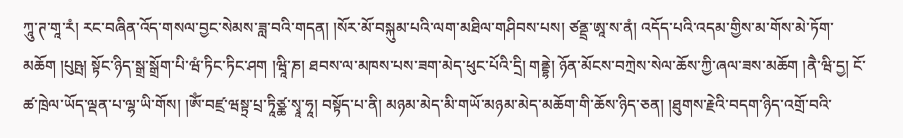ཀཱུ་ཊ་གཱ་རཾ། རང་བཞིན་འོད་གསལ་བྱང་སེམས་ཟླ་བའི་གདན། །སོར་མོ་བསྐུམ་པའི་ལག་མཐིལ་གཤིབས་པས། ཙནྡྲ་ཨཱ་ས་ནཾ། འདོད་པའི་འདམ་གྱིས་མ་གོས་མེ་ཏོག་མཆོག །པུཥྤ། སྟོང་ཉིད་སྒྲ་སྒྲོག་པི་ཝཾ་ཏིང་ཏིང་ཤག །ཝཱི་ཎ། ཐབས་ལ་མཁས་པས་ཟག་མེད་ཕུང་པོའི་དྲི། གནྡྷེ། ཉོན་མོངས་བཀྲེས་སེལ་ཆོས་ཀྱི་ཞལ་ཟས་མཆོག །ནཻ་ཝི་དྱ། ངོ་ཚ་ཁྲེལ་ཡོད་ལྡན་པ་ལྷ་ཡི་གོས། །ༀ་བཛྲ་ཝསྟྲ་པྲ་ཏཱིཙྪ་སྭཱ་ཧཱ། བསྟོད་པ་ནི། མཉམ་མེད་མི་གཡོ་མཉམ་མེད་མཆོག་གི་ཆོས་ཉིད་ཅན། །ཐུགས་རྗེའི་བདག་ཉིད་འགྲོ་བའི་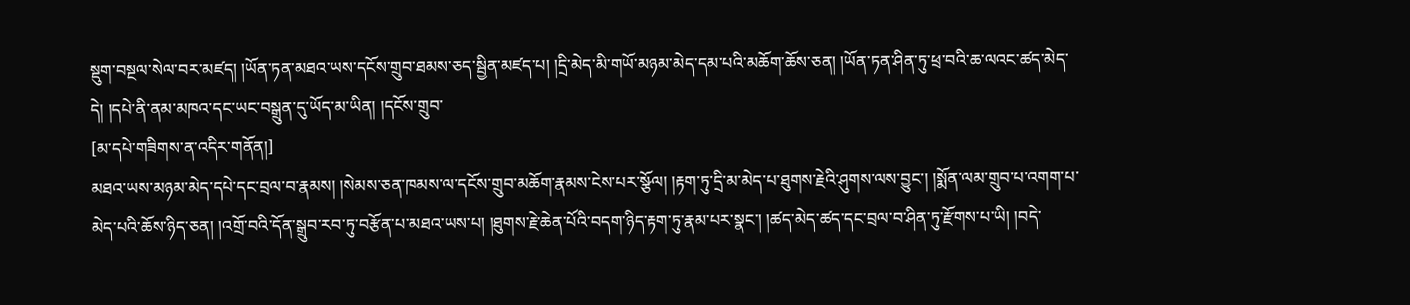སྡུག་བསྔལ་སེལ་བར་མཛད། །ཡོན་ཏན་མཐའ་ཡས་དངོས་གྲུབ་ཐམས་ཅད་སྦྱིན་མཛད་པ། །དྲི་མེད་མི་གཡོ་མཉམ་མེད་དམ་པའི་མཆོག་ཆོས་ཅན། །ཡོན་ཏན་ཤིན་ཏུ་ཕྲ་བའི་ཆ་ལའང་ཚད་མེད་དེ། །དཔེ་ནི་ནམ་མཁའ་དང་ཡང་བསྒྲུན་དུ་ཡོད་མ་ཡིན། །དངོས་གྲུབ་
[མ་དཔེ་གཟིགས་ན་འདིར་གནོན།]
མཐའ་ཡས་མཉམ་མེད་དཔེ་དང་བྲལ་བ་རྣམས། །སེམས་ཅན་ཁམས་ལ་དངོས་གྲུབ་མཆོག་རྣམས་ངེས་པར་སྩོལ། །རྟག་ཏུ་དྲི་མ་མེད་པ་ཐུགས་རྗེའི་ཤུགས་ལས་བྱུང་། །སྨོན་ལམ་གྲུབ་པ་འགག་པ་མེད་པའི་ཆོས་ཉིད་ཅན། །འགྲོ་བའི་དོན་སྒྲུབ་རབ་ཏུ་བརྩོན་པ་མཐའ་ཡས་པ། །ཐུགས་རྗེ་ཆེན་པོའི་བདག་ཉིད་རྟག་ཏུ་རྣམ་པར་སྣང་། །ཚད་མེད་ཚད་དང་བྲལ་བ་ཤིན་ཏུ་རྫོགས་པ་ཡི། །བདེ་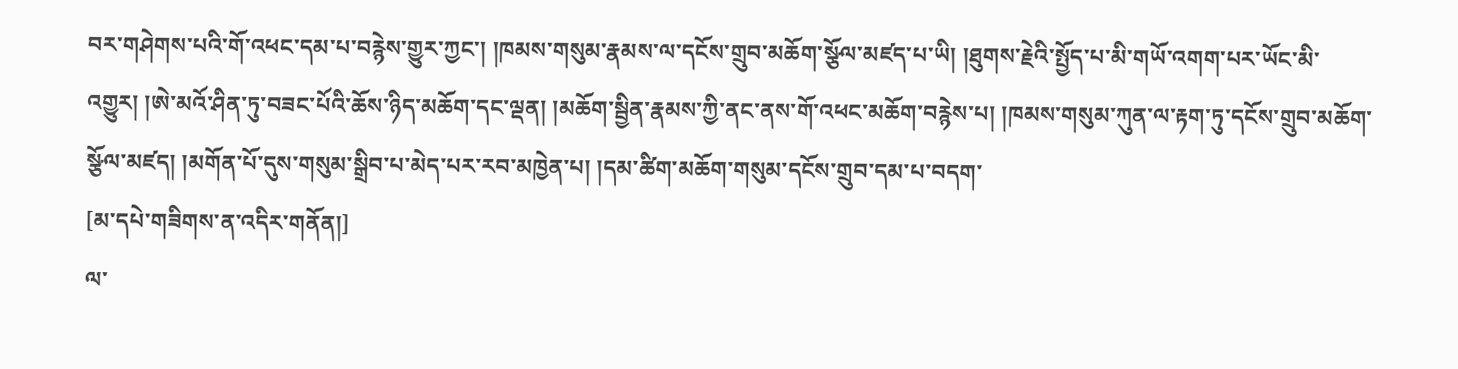བར་གཤེགས་པའི་གོ་འཕང་དམ་པ་བརྙེས་གྱུར་ཀྱང་། །ཁམས་གསུམ་རྣམས་ལ་དངོས་གྲུབ་མཆོག་སྩོལ་མཛད་པ་ཡི། །ཐུགས་རྗེའི་སྤྱོད་པ་མི་གཡོ་འགག་པར་ཡོང་མི་འགྱུར། །ཨེ་མའོ་ཤིན་ཏུ་བཟང་པོའི་ཆོས་ཉིད་མཆོག་དང་ལྡན། །མཆོག་སྦྱིན་རྣམས་ཀྱི་ནང་ནས་གོ་འཕང་མཆོག་བརྙེས་པ། །ཁམས་གསུམ་ཀུན་ལ་རྟག་ཏུ་དངོས་གྲུབ་མཆོག་སྩོལ་མཛད། །མགོན་པོ་དུས་གསུམ་སྒྲིབ་པ་མེད་པར་རབ་མཁྱེན་པ། །དམ་ཚིག་མཆོག་གསུམ་དངོས་གྲུབ་དམ་པ་བདག་
[མ་དཔེ་གཟིགས་ན་འདིར་གནོན།]
ལ་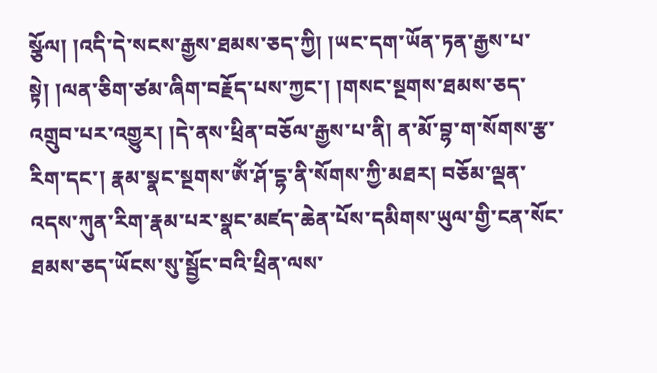སྩོལ། །འདི་དེ་སངས་རྒྱས་ཐམས་ཅད་ཀྱི། །ཡང་དག་ཡོན་ཏན་རྒྱས་པ་སྟེ། །ལན་ཅིག་ཙམ་ཞིག་བརྗོད་པས་ཀྱང་། །གསང་སྔགས་ཐམས་ཅད་འགྲུབ་པར་འགྱུར། །དེ་ནས་ཕྲིན་བཅོལ་རྒྱས་པ་ནི། ན་མོ་བྷ་ག་སོགས་རྩ་རིག་དང་། རྣམ་སྣང་སྔགས་ༀ་ཤོ་དྷ་ནི་སོགས་ཀྱི་མཐར། བཅོམ་ལྡན་འདས་ཀུན་རིག་རྣམ་པར་སྣང་མཛད་ཆེན་པོས་དམིགས་ཡུལ་གྱི་ངན་སོང་ཐམས་ཅད་ཡོངས་སུ་སྦྱོང་བའི་ཕྲིན་ལས་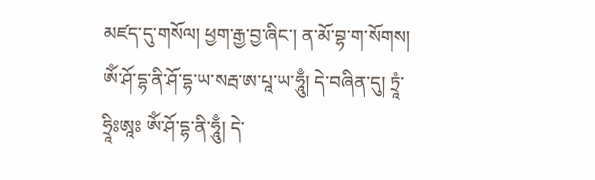མཛད་དུ་གསོལ། ཕྱག་རྒྱ་བྱ་ཞིང་། ན་མོ་བྷ་ག་སོགས། ༀ་ཤོ་དྷ་ནི་ཤོ་དྷ་ཡ་སརྦ་ཨ་པཱ་ཡ་ཧཱུྃ། དེ་བཞིན་དུ། ཏྲཱཾ་ཧྲཱིཿཨཱཿ ༀ་ཤོ་དྷ་ནི་ཧཱུྃ། དེ་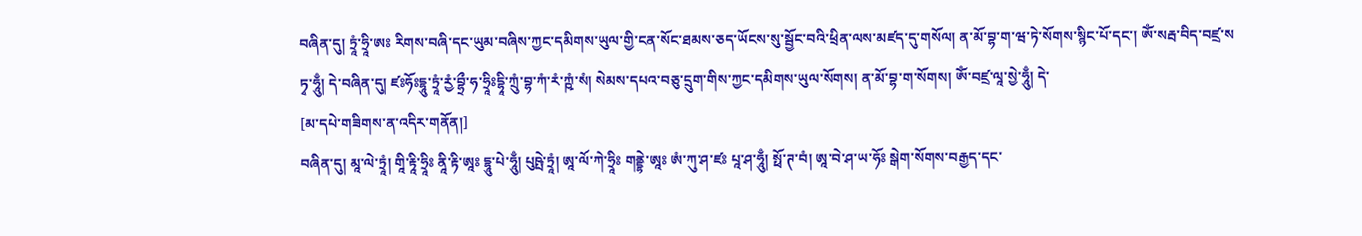བཞིན་དུ། ཏྲཱཾ་ཧྲཱི་ཨཿ རིགས་བཞི་དང་ཡུམ་བཞིས་ཀྱང་དམིགས་ཡུལ་གྱི་ངན་སོང་ཐམས་ཅད་ཡོངས་སུ་སྦྱོང་བའི་ཕྲིན་ལས་མཛད་དུ་གསོལ། ན་མོ་བྷ་ག་ཝ་ཏེ་སོགས་སྙིང་པོ་དང་། ༀ་སརྦ་བིད་བཛྲ་ས ཏྭ་ཧཱུྃ། དེ་བཞིན་དུ། ཛཿཧོཿདྷཱུ་ཏྲཱཾ་ཪྱཾ་བྷྲྀ་ཧ་ཧྲཱིཿདྷཱི་ཀྲུཾ་བྷ་ཀཾ་རཾ་ཀྵཾ་སཾ། སེམས་དཔའ་བཅུ་དྲུག་གིས་ཀྱང་དམིགས་ཡུལ་སོགས། ན་མོ་བྷ་ག་སོགས། ༀ་བཛྲ་ལཱ་སྱེ་ཧཱུྃ། དེ་
[མ་དཔེ་གཟིགས་ན་འདིར་གནོན།]
བཞིན་དུ། མཱ་ལེ་ཏྲཱཾ། གཱི་རྟཱི་ཧྲཱིཿ ནཱི་རྟི་ཨཱཿ དྷཱུ་པེ་ཧཱུྃ། པུཥྤེ་ཏྲཱཾ། ཨཱ་ལོ་ཀེ་ཧྲཱིཿ གནྡྷེ་ཨཱཿ ཨཾ་ཀུ་ཤ་ཛཿ པཱ་ཤ་ཧཱུྃ། སྥོ་ཊ་བཾ། ཨཱ་བེ་ཤ་ཡ་ཧོཿ སྒེག་སོགས་བརྒྱད་དང་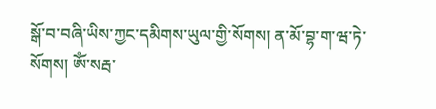སྒོ་བ་བཞི་ཡིས་ཀྱང་དམིགས་ཡུལ་གྱི་སོགས། ན་མོ་བྷ་ག་ཝ་ཏེ་སོགས། ༀ་སརྦ་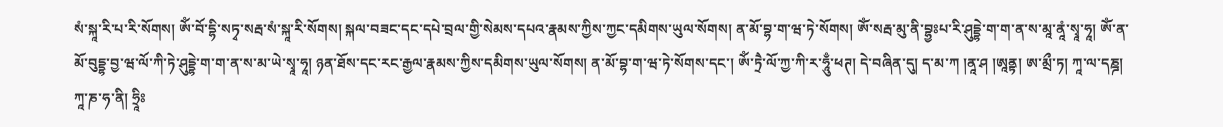སཾ་སྐཱ་རི་པ་རི་སོགས། ༀ་བོ་དྷི་སཏྭ་སརྦ་སཾ་སྐཱ་རི་སོགས། སྐལ་བཟང་དང་དཔེ་བྲལ་གྱི་སེམས་དཔའ་རྣམས་ཀྱིས་ཀྱང་དམིགས་ཡུལ་སོགས། ན་མོ་བྷ་ག་ཝ་ཏེ་སོགས། ༀ་སརྦ་མུ་ནི་བྷྱཿཔ་རི་ཤུདྡྷེ་ག་ག་ན་ས་མཱ་ནཱཾ་སྭཱ་ཧཱ། ༀ་ན་མོ་བུདྡྷ་བྱ་ཝ་ལོ་ཀི་ཏེ་ཤུདྡྷེ་ག་ག་ན་ས་མ་ཡེ་སྭཱ་ཧཱ། ཉན་ཐོས་དང་རང་རྒྱལ་རྣམས་ཀྱིས་དམིགས་ཡུལ་སོགས། ན་མོ་བྷ་ག་ཝ་ཏེ་སོགས་དང་། ༀ་ཏྲཻ་ལོ་ཀྱ་ཀི་ར་ཧཱུྃ་ཕཊ། དེ་བཞིན་དུ། ད་མ་ཀ །ནཱ་ཤ །ཨཱནྟ། ཨ་མྲྀ་ཏ། ཀཱ་ལ་དཎྜ། ཀཱ་ཎ་ཧ་ནི། ཧྲཱིཿ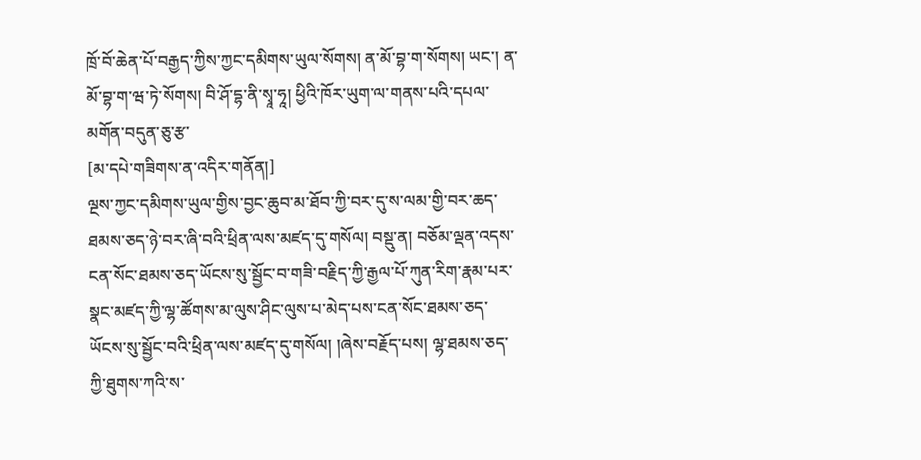ཁྲོ་བོ་ཆེན་པོ་བརྒྱད་ཀྱིས་ཀྱང་དམིགས་ཡུལ་སོགས། ན་མོ་བྷ་ག་སོགས། ཡང་། ན་མོ་བྷ་ག་ཝ་ཏེ་སོགས། བི་ཤོ་དྷ་ནི་སྭཱ་ཧཱ། ཕྱིའི་ཁོར་ཡུག་ལ་གནས་པའི་དཔལ་མགོན་བདུན་ཅུ་རྩ་
[མ་དཔེ་གཟིགས་ན་འདིར་གནོན།]
ལྔས་ཀྱང་དམིགས་ཡུལ་གྱིས་བྱང་ཆུབ་མ་ཐོབ་ཀྱི་བར་དུ་ས་ལམ་གྱི་བར་ཆད་ཐམས་ཅད་ཉེ་བར་ཞི་བའི་ཕྲིན་ལས་མཛད་དུ་གསོལ། བསྡུ་ན། བཅོམ་ལྡན་འདས་ངན་སོང་ཐམས་ཅད་ཡོངས་སུ་སྦྱོང་བ་གཟི་བརྗིད་ཀྱི་རྒྱལ་པོ་ཀུན་རིག་རྣམ་པར་སྣང་མཛད་ཀྱི་ལྷ་ཚོགས་མ་ལུས་ཤིང་ལུས་པ་མེད་པས་ངན་སོང་ཐམས་ཅད་ཡོངས་སུ་སྦྱོང་བའི་ཕྲིན་ལས་མཛད་དུ་གསོལ། །ཞེས་བརྗོད་པས། ལྷ་ཐམས་ཅད་ཀྱི་ཐུགས་ཀའི་ས་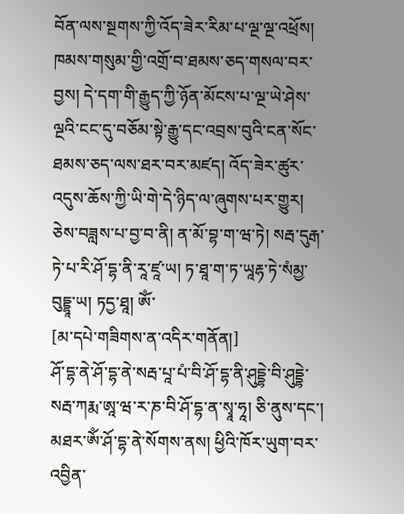བོན་ལས་སྔགས་ཀྱི་འོད་ཟེར་རིམ་པ་ལྔ་ལྔ་འཕྲོས། ཁམས་གསུམ་གྱི་འགྲོ་བ་ཐམས་ཅད་གསལ་བར་བྱས། དེ་དག་གི་རྒྱུད་ཀྱི་ཉོན་མོངས་པ་ལྔ་ཡེ་ཤེས་ལྔའི་ངང་དུ་བཅོམ་སྟེ་རྒྱུ་དང་འབྲས་བུའི་ངན་སོང་ཐམས་ཅད་ལས་ཐར་བར་མཛད། འོད་ཟེར་ཚུར་འདུས་ཆོས་ཀྱི་ཡི་གེ་དེ་ཉིད་ལ་ཞུགས་པར་གྱུར། ཅེས་བཟླས་པ་བྱ་བ་ནི། ན་མོ་བྷ་ག་ཝ་ཏེ། སརྦ་དུརྒ་ཏེ་པ་རི་ཤོ་དྷ་ནི་རཱ་ཛཱ་ཡ། ཏ་ཐཱ་ག་ཏ་ཡཱརྷ་ཏེ་སཾམྱ་བུདྡྷཱ་ཡ། ཏདྱ་ཐཱ། ༀ་
[མ་དཔེ་གཟིགས་ན་འདིར་གནོན།]
ཤོ་དྷ་ནེ་ཤོ་དྷ་ནེ་སརྦ་པཱ་པཾ་བི་ཤོ་དྷ་ནི་ཤུདྡྷེ་བི་ཤུདྡྷེ་སརྦ་ཀརྨ་ཨཱ་ཝ་ར་ཎ་བི་ཤོ་དྷ་ན་སྭཱ་ཧཱ། ཅི་ནུས་དང་། མཐར་ༀ་ཤོ་དྷ་ནེ་སོགས་ནས། ཕྱིའི་ཁོར་ཡུག་བར་འབྱིན་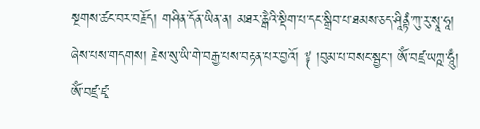སྔགས་ཚང་བར་བརྗོད། གཤིན་དོན་ཡིན་ན། མཐར་ཆྒཻའི་སྡིག་པ་དང་སྒྲིབ་པ་ཐམས་ཅད་ཤཱིནྟཾ་ཀུ་རུ་སྭཱ་ཧཱ། ཞེས་པས་གདགས། རྗེས་སུ་ཡི་གེ་བརྒྱ་པས་བརྟན་པར་བྱའོ། ༈ །བུམ་པ་བསང་སྦྱང་། ༀ་བཛྲ་ཡཀྵ་ཧཱུྃ། ༀ་བཛྲ་ཛྭ་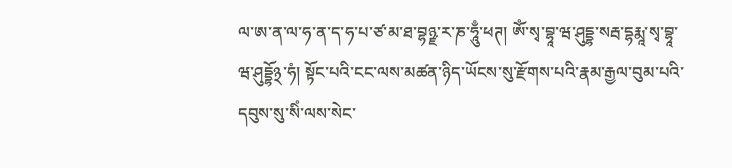ལ་ཨ་ན་ལ་ཧ་ན་ད་ཧ་པ་ཙ་མ་ཐ་བྷཉྫ་ར་ཎ་ཧཱུྃ་ཕཊ། ༀ་སྭ་བྷཱ་ཝ་ཤུདྡྷ་སརྦ་དྷརྨཱ་སྭ་བྷཱ་ཝ་ཤུདྡྷོ྅་ཧཾ། སྟོང་པའི་ངང་ལས་མཚན་ཉིད་ཡོངས་སུ་རྫོགས་པའི་རྣམ་རྒྱལ་བུམ་པའི་དབུས་སུ་སིཾ་ལས་སེང་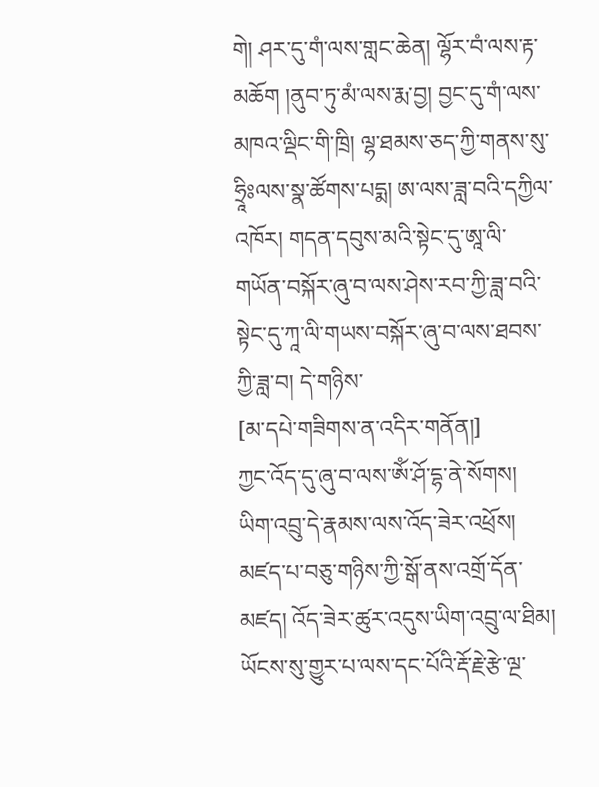གེ། ཤར་དུ་གཾ་ལས་གླང་ཆེན། ལྷོར་བཾ་ལས་རྟ་མཆོག །ནུབ་ཏུ་མཾ་ལས་རྨ་བྱ། བྱང་དུ་གཾ་ལས་མཁའ་ལྡིང་གི་ཁྲི། ལྷ་ཐམས་ཅད་ཀྱི་གནས་སུ་ཧྲཱིཿལས་སྣ་ཚོགས་པདྨ། ཨ་ལས་ཟླ་བའི་དཀྱིལ་འཁོར། གདན་དབུས་མའི་སྟེང་དུ་ཨཱ་ལི་གཡོན་བསྐོར་ཞུ་བ་ལས་ཤེས་རབ་ཀྱི་ཟླ་བའི་སྟེང་དུ་ཀཱ་ལི་གཡས་བསྐོར་ཞུ་བ་ལས་ཐབས་ཀྱི་ཟླ་བ། དེ་གཉིས་
[མ་དཔེ་གཟིགས་ན་འདིར་གནོན།]
ཀྱང་འོད་དུ་ཞུ་བ་ལས་ༀ་ཤོ་དྷ་ནེ་སོགས། ཡིག་འབྲུ་དེ་རྣམས་ལས་འོད་ཟེར་འཕྲོས། མཛད་པ་བཅུ་གཉིས་ཀྱི་སྒོ་ནས་འགྲོ་དོན་མཛད། འོད་ཟེར་ཚུར་འདུས་ཡིག་འབྲུ་ལ་ཐིམ། ཡོངས་སུ་གྱུར་པ་ལས་དང་པོའི་རྡོ་རྗེ་རྩེ་ལྔ་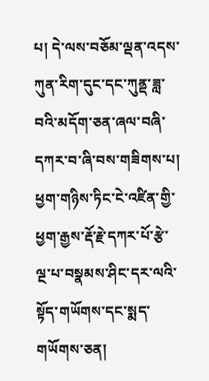པ། དེ་ལས་བཅོམ་ལྡན་འདས་ཀུན་རིག་དུང་དང་ཀུནྡ་ཟླ་བའི་མདོག་ཅན་ཞལ་བཞི་དཀར་བ་ཞི་བས་གཟིགས་པ། ཕྱག་གཉིས་ཏིང་ངེ་འཛིན་གྱི་ཕྱག་རྒྱས་རྡོ་རྗེ་དཀར་པོ་རྩེ་ལྔ་པ་བསྣམས་ཤིང་དར་ལའི་སྟོད་གཡོགས་དང་སྨད་གཡོགས་ཅན།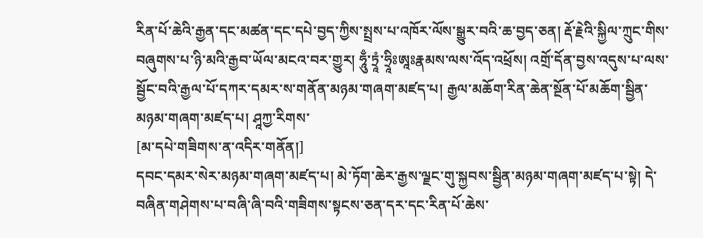རིན་པོ་ཆེའི་རྒྱན་དང་མཚན་དང་དཔེ་བྱད་ཀྱིས་སྤྲས་པ་འཁོར་ལོས་སྒྱུར་བའི་ཆ་བྱད་ཅན། རྡོ་རྗེའི་སྐྱིལ་ཀྲུང་གིས་བཞུགས་པ་ཉི་མའི་རྒྱབ་ཡོལ་མངའ་བར་གྱུར། ཧཱུྃ་ཏྲཱཾ་ཧྲཱིཿཨཱཿརྣམས་ལས་འོད་འཕྲོས། འགྲོ་དོན་བྱས་འདུས་པ་ལས་སྦྱོང་བའི་རྒྱལ་པོ་དཀར་དམར་ས་གནོན་མཉམ་གཞག་མཛད་པ། རྒྱལ་མཆོག་རིན་ཆེན་སྔོན་པོ་མཆོག་སྦྱིན་མཉམ་གཞག་མཛད་པ། ཤཱཀྱ་རིགས་
[མ་དཔེ་གཟིགས་ན་འདིར་གནོན།]
དབང་དམར་སེར་མཉམ་གཞག་མཛད་པ། མེ་ཏོག་ཆེར་རྒྱས་ལྗང་གུ་སྐྱབས་སྦྱིན་མཉམ་གཞག་མཛད་པ་སྟེ། དེ་བཞིན་གཤེགས་པ་བཞི་ཞི་བའི་གཟིགས་སྟངས་ཅན་དར་དང་རིན་པོ་ཆེས་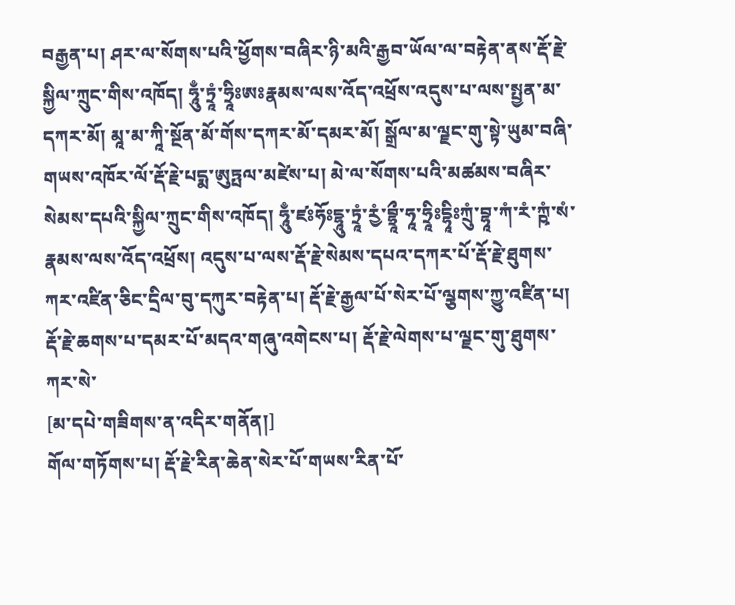བརྒྱན་པ། ཤར་ལ་སོགས་པའི་ཕྱོགས་བཞིར་ཉི་མའི་རྒྱབ་ཡོལ་ལ་བརྟེན་ནས་རྡོ་རྗེ་སྐྱིལ་ཀྲུང་གིས་འཁོད། ཧཱུྃ་ཏྲཱཾ་ཧྲཱིཿཨཿརྣམས་ལས་འོད་འཕྲོས་འདུས་པ་ལས་སྤྱན་མ་དཀར་མོ། མཱ་མ་ཀཱི་སྔོན་མོ་གོས་དཀར་མོ་དམར་མོ། སྒྲོལ་མ་ལྗང་གུ་སྟེ་ཡུམ་བཞི་གཡས་འཁོར་ལོ་རྡོ་རྗེ་པདྨ་ཨུཏྤལ་མཛེས་པ། མེ་ལ་སོགས་པའི་མཚམས་བཞིར་སེམས་དཔའི་སྐྱིལ་ཀྲུང་གིས་འཁོད། ཧཱུྃ་ཛཿཧོཿདྷཱུ་ཏྲཱཾ་ཪྱཾ་བྷྲཱྀ་ཧཱ་ཧྲཱིཿདྷཱིཿཀྲུཾ་བྷཱ་ཀཾ་རཾ་ཀྵཾ་སཾ་རྣམས་ལས་འོད་འཕྲོས། འདུས་པ་ལས་རྡོ་རྗེ་སེམས་དཔའ་དཀར་པོ་རྡོ་རྗེ་ཐུགས་ཀར་འཛིན་ཅིང་དྲིལ་བུ་དཀུར་བརྟེན་པ། རྡོ་རྗེ་རྒྱལ་པོ་སེར་པོ་ལྕགས་ཀྱུ་འཛིན་པ། རྡོ་རྗེ་ཆགས་པ་དམར་པོ་མདའ་གཞུ་འགེངས་པ། རྡོ་རྗེ་ལེགས་པ་ལྗང་གུ་ཐུགས་ཀར་སེ་
[མ་དཔེ་གཟིགས་ན་འདིར་གནོན།]
གོལ་གཏོགས་པ། རྡོ་རྗེ་རིན་ཆེན་སེར་པོ་གཡས་རིན་པོ་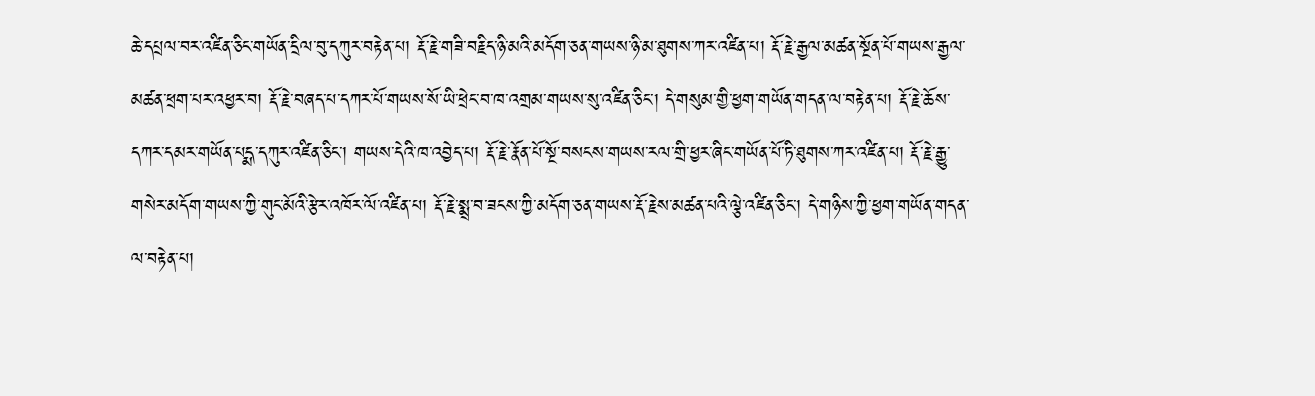ཆེ་དཔྲལ་བར་འཛིན་ཅིང་གཡོན་དྲིལ་བུ་དཀུར་བརྟེན་པ། རྡོ་རྗེ་གཟི་བརྗིད་ཉི་མའི་མདོག་ཅན་གཡས་ཉི་མ་ཐུགས་ཀར་འཛིན་པ། རྡོ་རྗེ་རྒྱལ་མཚན་སྔོན་པོ་གཡས་རྒྱལ་མཚན་ཕྲག་པར་འཕྱར་བ། རྡོ་རྗེ་བཞད་པ་དཀར་པོ་གཡས་སོ་ཡི་ཕྲེང་བ་ཁ་འགྲམ་གཡས་སུ་འཛིན་ཅིང་། དེ་གསུམ་གྱི་ཕྱག་གཡོན་གདན་ལ་བརྟེན་པ། རྡོ་རྗེ་ཆོས་དཀར་དམར་གཡོན་པདྨ་དཀུར་འཛིན་ཅིང་། གཡས་དེའི་ཁ་འབྱེད་པ། རྡོ་རྗེ་རྣོན་པོ་སྔོ་བསངས་གཡས་རལ་གྲི་ཕྱར་ཞིང་གཡོན་པོ་ཏི་ཐུགས་ཀར་འཛིན་པ། རྡོ་རྗེ་རྒྱུ་གསེར་མདོག་གཡས་ཀྱི་གུང་མོའི་རྩེར་འཁོར་ལོ་འཛིན་པ། རྡོ་རྗེ་སྨྲ་བ་ཟངས་ཀྱི་མདོག་ཅན་གཡས་རྡོ་རྗེས་མཚན་པའི་ལྕེ་འཛིན་ཅིང་། དེ་གཉིས་ཀྱི་ཕྱག་གཡོན་གདན་ལ་བརྟེན་པ།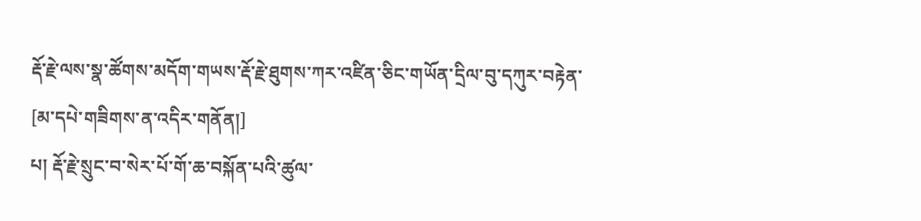རྡོ་རྗེ་ལས་སྣ་ཚོགས་མདོག་གཡས་རྡོ་རྗེ་ཐུགས་ཀར་འཛིན་ཅིང་གཡོན་དྲིལ་བུ་དཀུར་བརྟེན་
[མ་དཔེ་གཟིགས་ན་འདིར་གནོན།]
པ། རྡོ་རྗེ་སྲུང་བ་སེར་པོ་གོ་ཆ་བསྐོན་པའི་ཚུལ་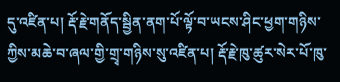དུ་འཛིན་པ། རྡོ་རྗེ་གནོད་སྦྱིན་ནག་པོ་ལྟོ་བ་ཡངས་ཤིང་ཕྱག་གཉིས་ཀྱིས་མཆེ་བ་ཞལ་གྱི་གྲྭ་གཉིས་སུ་འཛིན་པ། རྡོ་རྗེ་ཁུ་ཚུར་སེར་པོ་ཁུ་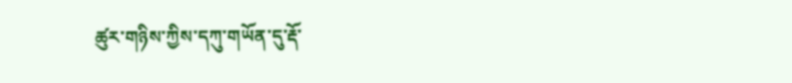ཚུར་གཉིས་ཀྱིས་དཀུ་གཡོན་དུ་རྡོ་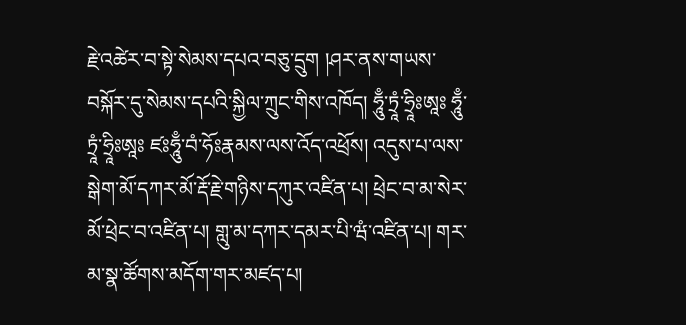རྗེ་འཚེར་བ་སྟེ་སེམས་དཔའ་བཅུ་དྲུག །ཤར་ནས་གཡས་བསྐོར་དུ་སེམས་དཔའི་སྐྱིལ་ཀྲུང་གིས་འཁོད། ཧཱུྃ་ཏྲཱཾ་ཧྲཱིཿཨཱཿ ཧཱུྃ་ཏྲཱཾ་ཧྲཱིཿཨཱཿ ཛཿཧཱུྃ་བཾ་ཧོཿརྣམས་ལས་འོད་འཕྲོས། འདུས་པ་ལས་སྒེག་མོ་དཀར་མོ་རྡོ་རྗེ་གཉིས་དཀུར་འཛིན་པ། ཕྲེང་བ་མ་སེར་མོ་ཕྲེང་བ་འཛིན་པ། གླུ་མ་དཀར་དམར་པི་ཝཾ་འཛིན་པ། གར་མ་སྣ་ཚོགས་མདོག་གར་མཛད་པ།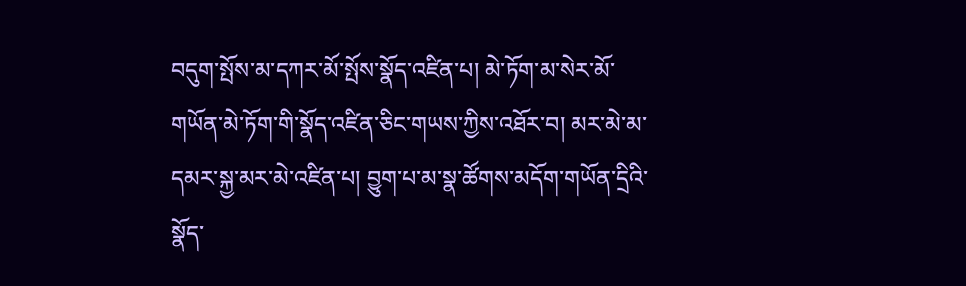བདུག་སྤོས་མ་དཀར་མོ་སྤོས་སྣོད་འཛིན་པ། མེ་ཏོག་མ་སེར་མོ་གཡོན་མེ་ཏོག་གི་སྣོད་འཛིན་ཅིང་གཡས་ཀྱིས་འཐོར་བ། མར་མེ་མ་དམར་སྐྱ་མར་མེ་འཛིན་པ། བྱུག་པ་མ་སྣ་ཚོགས་མདོག་གཡོན་དྲིའི་སྣོད་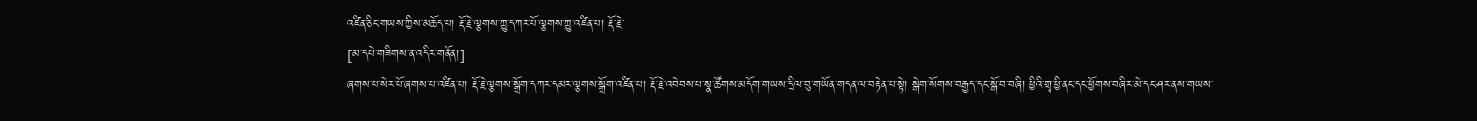འཛིན་ཅིང་གཡས་ཀྱིས་མཆོད་པ། རྡོ་རྗེ་ལྕགས་ཀྱུ་དཀར་པོ་ལྕགས་ཀྱུ་འཛིན་པ། རྡོ་རྗེ་
[མ་དཔེ་གཟིགས་ན་འདིར་གནོན།]
ཞགས་པ་སེར་པོ་ཞགས་པ་འཛིན་པ། རྡོ་རྗེ་ལྕགས་སྒྲོག་དཀར་དམར་ལྕགས་སྒྲོག་འཛིན་པ། རྡོ་རྗེ་འབེབས་པ་སྣ་ཚོགས་མདོག་གཡས་དྲིལ་བུ་གཡོན་གདན་ལ་བརྟེན་པ་སྟེ། སྒེག་སོགས་བརྒྱད་དང་སྒོ་བ་བཞི། ཕྱིའི་གྲྭ་ཕྱི་ནང་དང་ཕྱོགས་བཞིར་མེ་དང་ཤར་ནས་གཡས་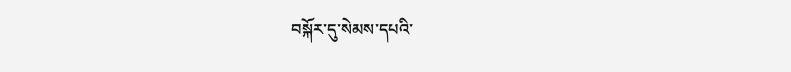བསྐོར་དུ་སེམས་དཔའི་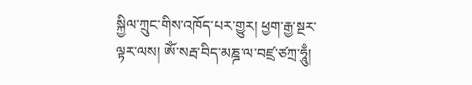སྐྱིལ་ཀྲུང་གིས་འཁོད་པར་གྱུར། ཕྱག་རྒྱ་སྔར་ལྟར་ལས། ༀ་སརྦ་བིད་མཎྜ་ལ་བཛྲ་ཙཀྲ་ཧཱུྃ།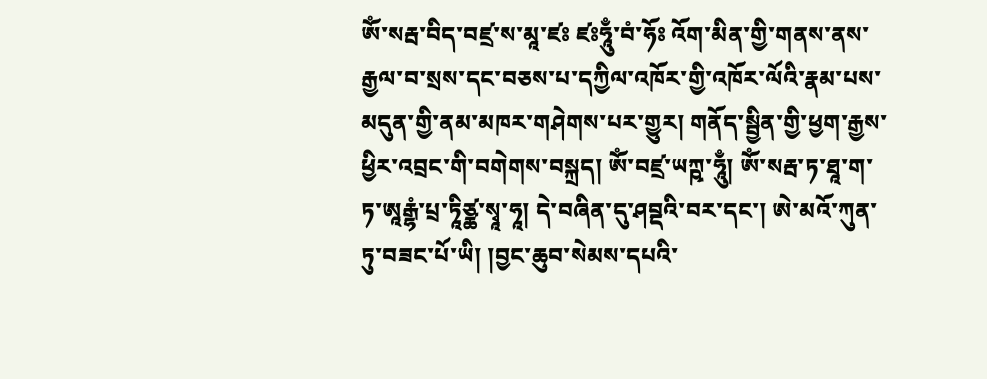ༀ་སརྦ་བིད་བཛྲ་ས་མཱ་ཛཿ ཛཿཧཱུྃ་བཾ་ཧོཿ འོག་མིན་གྱི་གནས་ནས་རྒྱལ་བ་སྲས་དང་བཅས་པ་དཀྱིལ་འཁོར་གྱི་འཁོར་ལོའི་རྣམ་པས་མདུན་གྱི་ནམ་མཁར་གཤེགས་པར་གྱུར། གནོད་སྦྱིན་གྱི་ཕྱག་རྒྱས་ཕྱིར་འབྲང་གི་བགེགས་བསྐྲད། ༀ་བཛྲ་ཡཀྵ་ཧཱུྃ། ༀ་སརྦ་ཏ་ཐཱ་ག་ཏ་ཨཱརྒྷཾ་པྲ་ཏཱིཙྪ་སྭཱ་ཧཱ། དེ་བཞིན་དུ་ཤབྡའི་བར་དང་། ཨེ་མའོ་ཀུན་ཏུ་བཟང་པོ་ཡི། །བྱང་ཆུབ་སེམས་དཔའི་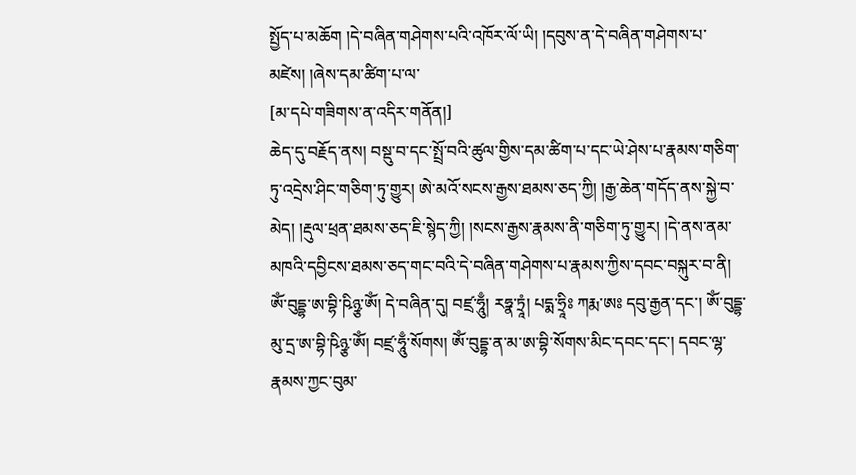སྤྱོད་པ་མཆོག །དེ་བཞིན་གཤེགས་པའི་འཁོར་ལོ་ཡི། །དབུས་ན་དེ་བཞིན་གཤེགས་པ་མཛེས། །ཞེས་དམ་ཚིག་པ་ལ་
[མ་དཔེ་གཟིགས་ན་འདིར་གནོན།]
ཆེད་དུ་བརྗོད་ནས། བསྡུ་བ་དང་སྤྲོ་བའི་ཚུལ་གྱིས་དམ་ཚིག་པ་དང་ཡེ་ཤེས་པ་རྣམས་གཅིག་ཏུ་འདྲེས་ཤིང་གཅིག་ཏུ་གྱུར། ཨེ་མའོ་སངས་རྒྱས་ཐམས་ཅད་ཀྱི། །རྒྱ་ཆེན་གདོད་ནས་སྐྱེ་བ་མེད། །རྡུལ་ཕྲན་ཐམས་ཅད་ཇི་སྙེད་ཀྱི། །སངས་རྒྱས་རྣམས་ནི་གཅིག་ཏུ་གྱུར། །དེ་ནས་ནམ་མཁའི་དབྱིངས་ཐམས་ཅད་གང་བའི་དེ་བཞིན་གཤེགས་པ་རྣམས་ཀྱིས་དབང་བསྐུར་བ་ནི། ༀ་བུདྡྷ་ཨ་བྷི་ཥིཉྩ་ༀ། དེ་བཞིན་དུ། བཛྲ་ཧཱུྃ། རཧྣ་ཏྲཱཾ། པདྨ་ཧྲཱིཿ ཀརྨ་ཨཿ དབུ་རྒྱན་དང་། ༀ་བུདྡྷ་མུ་དྲ་ཨ་བྷི་ཥིཉྩ་ༀ། བཛྲ་ཧཱུྃ་སོགས། ༀ་བུདྡྷ་ན་མ་ཨ་བྷི་སོགས་མིང་དབང་དང་། དབང་ལྷ་རྣམས་ཀྱང་བུམ་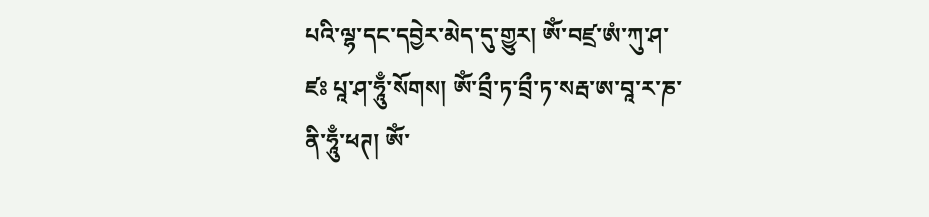པའི་ལྷ་དང་དབྱེར་མེད་དུ་གྱུར། ༀ་བཛྲ་ཨཾ་ཀུ་ཤ་ཛཿ པཱ་ཤ་ཧཱུྃ་སོགས། ༀ་བྲྀ་ཏ་བྲྀ་ཏ་སརྦ་ཨ་བཱ་ར་ཎ་ནི་ཧཱུྃ་ཕཊ། ༀ་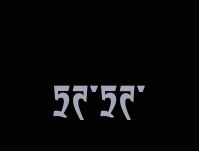ཏྲཊ་ཏྲཊ་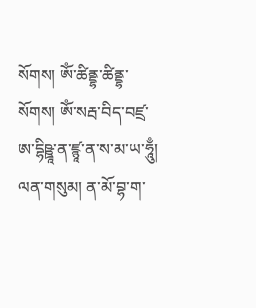སོགས། ༀ་ཚིནྡྷ་ཚིནྡྷ་སོགས། ༀ་སརྦ་བིད་བཛྲ་ཨ་དྷིཥྛཱ་ན་ཛྙཱ་ན་ས་མ་ཡ་ཧཱུྃ། ལན་གསུམ། ན་མོ་བྷ་ག་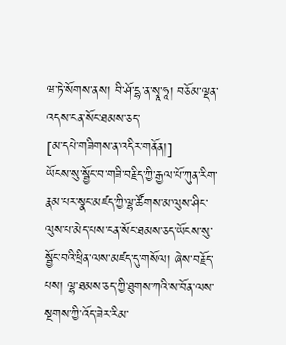ཝ་ཏེ་སོགས་ནས། བི་ཤོ་དྷ་ན་སྭཱ་ཧཱ། བཅོམ་ལྡན་འདས་ངན་སོང་ཐམས་ཅད་
[མ་དཔེ་གཟིགས་ན་འདིར་གནོན།]
ཡོངས་སུ་སྦྱོང་བ་གཟི་བརྗིད་ཀྱི་རྒྱལ་པོ་ཀུན་རིག་རྣམ་པར་སྣང་མཛད་ཀྱི་ལྷ་ཚོགས་མ་ལུས་ཤིང་ལུས་པ་མེད་པས་ངན་སོང་ཐམས་ཅད་ཡོངས་སུ་སྦྱོང་བའི་ཕྲིན་ལས་མཛད་དུ་གསོལ། ཞེས་བརྗོད་པས། ལྷ་ཐམས་ཅད་ཀྱི་ཐུགས་ཀའི་ས་བོན་ལས་སྔགས་ཀྱི་འོད་ཟེར་རིམ་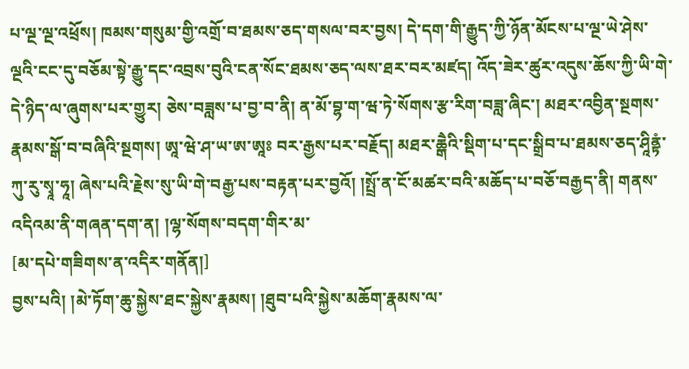པ་ལྔ་ལྔ་འཕྲོས། ཁམས་གསུམ་གྱི་འགྲོ་བ་ཐམས་ཅད་གསལ་བར་བྱས། དེ་དག་གི་རྒྱུད་ཀྱི་ཉོན་མོངས་པ་ལྔ་ཡེ་ཤེས་ལྔའི་ངང་དུ་བཅོམ་སྟེ་རྒྱུ་དང་འབྲས་བུའི་ངན་སོང་ཐམས་ཅད་ལས་ཐར་བར་མཛད། འོད་ཟེར་ཚུར་འདུས་ཆོས་ཀྱི་ཡི་གེ་དེ་ཉིད་ལ་ཞུགས་པར་གྱུར། ཅེས་བཟླས་པ་བྱ་བ་ནི། ན་མོ་བྷ་ག་ཝ་ཏེ་སོགས་རྩ་རིག་བཟླ་ཞིང་། མཐར་འབྱིན་སྔགས་རྣམས་སྒོ་བ་བཞིའི་སྔགས། ཨཱ་ཝེ་ཤ་ཡ་ཨ་ཨཱཿ བར་རྒྱས་པར་བརྗོད། མཐར་ཆྒཻའི་སྡིག་པ་དང་སྒྲིབ་པ་ཐམས་ཅད་ཤཱིནྟཾ་ཀུ་རུ་སྭཱ་ཧཱ། ཞེས་པའི་རྗེས་སུ་ཡི་གེ་བརྒྱ་པས་བརྟན་པར་བྱའོ། །སྤྲོ་ན་ངོ་མཚར་བའི་མཆོད་པ་བཅོ་བརྒྱད་ནི། གནས་འདིའམ་ནི་གཞན་དག་ན། །ལྷ་སོགས་བདག་གིར་མ་
[མ་དཔེ་གཟིགས་ན་འདིར་གནོན།]
བྱས་པའི། །མེ་ཏོག་ཆུ་སྐྱེས་ཐང་སྐྱེས་རྣམས། །ཐུབ་པའི་སྐྱེས་མཆོག་རྣམས་ལ་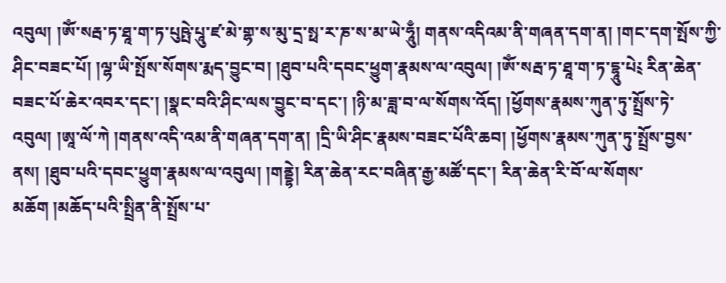འབུལ། །ༀ་སརྦ་ཏ་ཐཱ་ག་ཏ་པུཥྤེ་པཱུ་ཛ་མེ་གྷ་ས་མུ་དྲ་སྥ་ར་ཎ་ས་མ་ཡེ་ཧཱུྃ། གནས་འདིའམ་ནི་གཞན་དག་ན། །གང་དག་སྤོས་ཀྱི་ཤིང་བཟང་པོ། །ལྷ་ཡི་སྤོས་སོགས་རྨད་བྱུང་བ། །ཐུབ་པའི་དབང་ཕྱུག་རྣམས་ལ་འབུལ། །ༀ་སརྦ་ཏ་ཐཱ་ག་ཏ་དྷཱུ་པེ༴ རིན་ཆེན་བཟང་པོ་ཆེར་འབར་དང་། །སྣང་བའི་ཤིང་ལས་བྱུང་བ་དང་། །ཉི་མ་ཟླ་བ་ལ་སོགས་འོད། །ཕྱོགས་རྣམས་ཀུན་ཏུ་སྤྲོས་ཏེ་འབུལ། །ཨཱ་ལོ་ཀེ །གནས་འདི་འམ་ནི་གཞན་དག་ན། །དྲི་ཡི་ཤིང་རྣམས་བཟང་པོའི་ཆབ། །ཕྱོགས་རྣམས་ཀུན་ཏུ་སྤྲོས་བྱས་ནས། །ཐུབ་པའི་དབང་ཕྱུག་རྣམས་ལ་འབུལ། །གནྡྷེ། རིན་ཆེན་རང་བཞིན་རྒྱ་མཚོ་དང་། རིན་ཆེན་རི་བོ་ལ་སོགས་མཆོག །མཆོད་པའི་སྤྲིན་ནི་སྤྲོས་པ་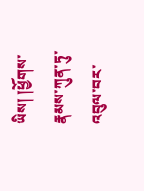ཡིས། །ཕྱོགས་རྣམས་ཀུན་ཏུ་འབུལ་བར་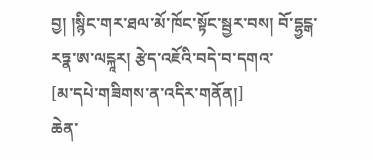བྱ། །སྙིང་གར་ཐལ་མོ་ཁོང་སྟོང་སྦྱར་བས། བོ་དྷྱངྒ་རཏྣ་ཨ་ལངྐཱར། རྩེད་འཇོའི་བདེ་བ་དགའ་
[མ་དཔེ་གཟིགས་ན་འདིར་གནོན།]
ཆེན་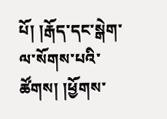པོ། །རྒོད་དང་སྒེག་ལ་སོགས་པའི་ཚོགས། །ཕྱོགས་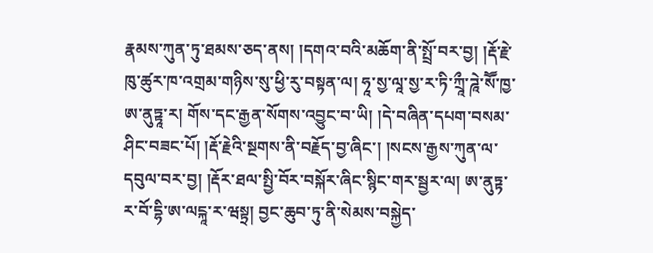རྣམས་ཀུན་ཏུ་ཐམས་ཅད་ནས། །དགའ་བའི་མཆོག་ནི་སྤྲོ་བར་བྱ། །རྡོ་རྗེ་ཁུ་ཚུར་ཁ་འགྲམ་གཉིས་སུ་ཕྱི་རུ་བསྟན་ལ། ཧཱ་སྱ་ལཱ་སྱ་ར་ཏི་ཀྲཱྀ་ཌཱེ་སཽ་ཁྱ་ཨ་ནུཏྟཱ་ར། གོས་དང་རྒྱན་སོགས་འབྱུང་བ་ཡི། །དེ་བཞིན་དཔག་བསམ་ཤིང་བཟང་པོ། །རྡོ་རྗེའི་སྔགས་ནི་བརྗོད་བྱ་ཞིང་། །སངས་རྒྱས་ཀུན་ལ་དབུལ་བར་བྱ། །རྡོར་ཐལ་སྤྱི་བོར་བསྐོར་ཞིང་སྙིང་གར་སྦྱར་ལ། ཨ་ནུཏྟ་ར་བོ་དྷི་ཨ་ལངྐཱ་ར་ཝསྟྲ། བྱང་ཆུབ་ཏུ་ནི་སེམས་བསྐྱེད་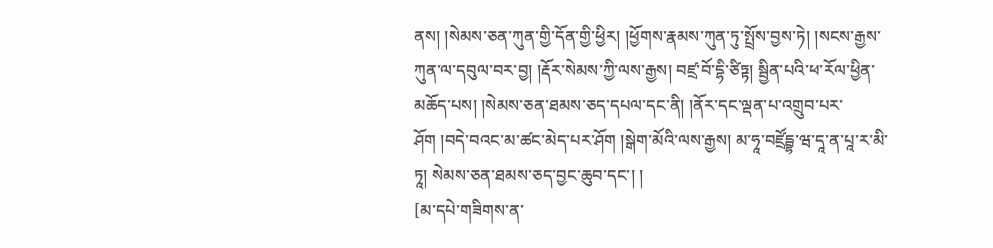ནས། །སེམས་ཅན་ཀུན་གྱི་དོན་གྱི་ཕྱིར། །ཕྱོགས་རྣམས་ཀུན་ཏུ་སྤྲོས་བྱས་ཏེ། །སངས་རྒྱས་ཀུན་ལ་དབུལ་བར་བྱ། །རྡོར་སེམས་ཀྱི་ལས་རྒྱས། བཛྲ་བོ་དྷི་ཙིཏྟ། སྦྱིན་པའི་ཕ་རོལ་ཕྱིན་མཆོད་པས། །སེམས་ཅན་ཐམས་ཅད་དཔལ་དང་ནི། །ནོར་དང་ལྡན་པ་འགྲུབ་པར་ཤོག །བདེ་བའང་མ་ཚང་མེད་པར་ཤོག །སྒེག་མོའི་ལས་རྒྱས། མ་ཧཱ་བཛྲོདྦྷ་ཝ་དཱ་ན་པཱ་ར་མི་ཏཱ། སེམས་ཅན་ཐམས་ཅད་བྱང་ཆུབ་དང་། །
[མ་དཔེ་གཟིགས་ན་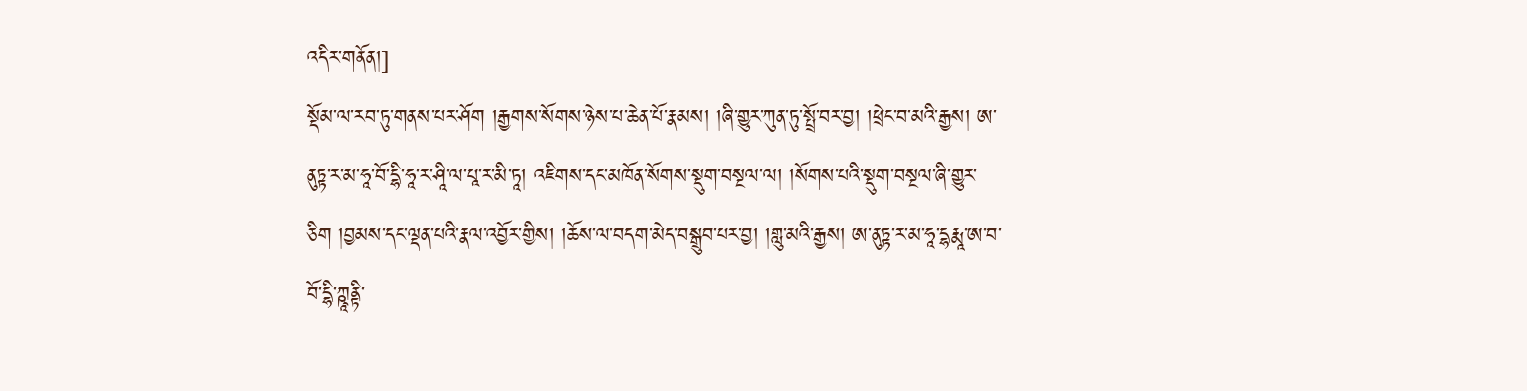འདིར་གནོན།]
སྡོམ་ལ་རབ་ཏུ་གནས་པར་ཤོག །རྒྱགས་སོགས་ཉེས་པ་ཆེན་པོ་རྣམས། །ཞི་གྱུར་ཀུན་ཏུ་སྤྲོ་བར་བྱ། །ཕྲེང་བ་མའི་རྒྱས། ཨ་ནུཏྟ་ར་མ་ཧཱ་བོ་དྷི་ཧཱ་ར་ཤཱི་ལ་པཱ་ར་མི་ཏཱ། འཇིགས་དང་མཁོན་སོགས་སྡུག་བསྔལ་ལ། །སོགས་པའི་སྡུག་བསྔལ་ཞི་གྱུར་ཅིག །བྱམས་དང་ལྡན་པའི་རྣལ་འབྱོར་གྱིས། །ཆོས་ལ་བདག་མེད་བསྒྲུབ་པར་བྱ། །གླུ་མའི་རྒྱས། ཨ་ནུཏྟ་ར་མ་ཧཱ་དྷརྨཱ་ཨ་བ་བོ་དྷི་ཀྵཱནྟི་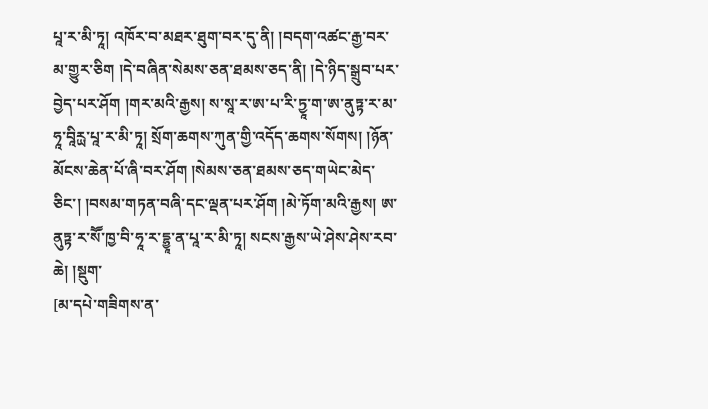པཱ་ར་མི་ཏཱ། འཁོར་བ་མཐར་ཐུག་བར་དུ་ནི། །བདག་འཚང་རྒྱ་བར་མ་གྱུར་ཅིག །དེ་བཞིན་སེམས་ཅན་ཐམས་ཅད་ནི། །དེ་ཉིད་སྒྲུབ་པར་བྱེད་པར་ཤོག །གར་མའི་རྒྱས། ས་སཱ་ར་ཨ་པ་རི་ཏྱཱ་ག་ཨ་ནུཏྟ་ར་མ་ཧཱ་བཱིཪྻ་པཱ་ར་མི་ཏཱ། སྲོག་ཆགས་ཀུན་གྱི་འདོད་ཆགས་སོགས། །ཉོན་མོངས་ཆེན་པོ་ཞི་བར་ཤོག །སེམས་ཅན་ཐམས་ཅད་གཡེང་མེད་ཅིང་། །བསམ་གཏན་བཞི་དང་ལྡན་པར་ཤོག །མེ་ཏོག་མའི་རྒྱས། ཨ་ནུཏྟ་ར་སཽ་ཁྱ་བི་ཧཱ་ར་དྷྱཱ་ན་པཱ་ར་མི་ཏཱ། སངས་རྒྱས་ཡེ་ཤེས་ཤེས་རབ་ཆེ། །སྡུག་
[མ་དཔེ་གཟིགས་ན་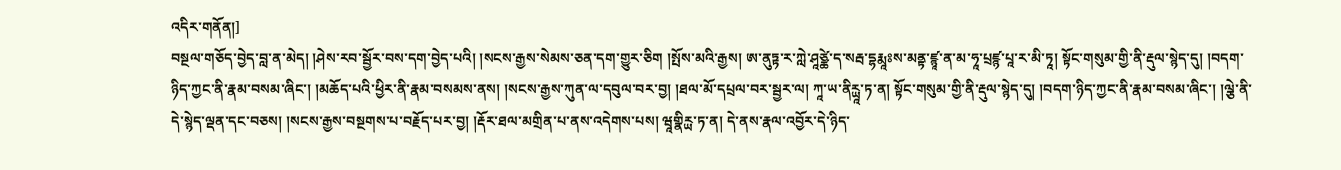འདིར་གནོན།]
བསྔལ་གཅོད་བྱེད་བླ་ན་མེད། །ཤེས་རབ་སྦྱོར་བས་དག་བྱེད་པའི། །སངས་རྒྱས་སེམས་ཅན་དག་གྱུར་ཅིག །སྤོས་མའི་རྒྱས། ཨ་ནུཏྟ་ར་ཀླེ་ཤཱཙྪེ་ད་སརྦ་དྷརྨཱཿས་མནྟ་ཛྙཱ་ན་མ་ཧཱ་པྲཛྙ་པཱ་ར་མི་ཏཱ། སྟོང་གསུམ་གྱི་ནི་རྡུལ་སྙེད་དུ། །བདག་ཉིད་ཀྱང་ནི་རྣམ་བསམ་ཞིང་། །མཆོད་པའི་ཕྱིར་ནི་རྣམ་བསམས་ནས། །སངས་རྒྱས་ཀུན་ལ་དབུལ་བར་བྱ། །ཐལ་མོ་དཔྲལ་བར་སྦྱར་ལ། ཀཱ་ཡ་ནིཪྻཱ་ཏ་ན། སྟོང་གསུམ་གྱི་ནི་རྡུལ་སྙེད་དུ། །བདག་ཉིད་ཀྱང་ནི་རྣམ་བསམ་ཞིང་། །ལྕེ་ནི་དེ་སྙེད་ལྡན་དང་བཅས། །སངས་རྒྱས་བསྔགས་པ་བརྗོད་པར་བྱ། །རྡོར་ཐལ་མགྲིན་པ་ནས་འདེགས་པས། ཝཱགྣིཪྻ་ཏ་ན། དེ་ནས་རྣལ་འབྱོར་དེ་ཉིད་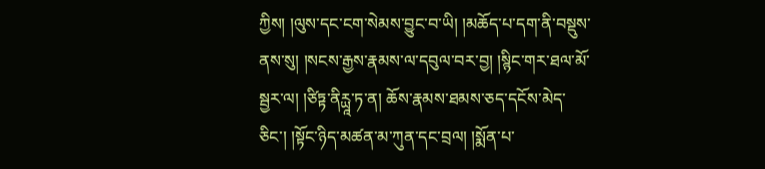ཀྱིས། །ལུས་དང་ངག་སེམས་བྱུང་བ་ཡི། །མཆོད་པ་དག་ནི་བསྡུས་ནས་སུ། །སངས་རྒྱས་རྣམས་ལ་དབུལ་བར་བྱ། །སྙིང་གར་ཐལ་མོ་སྦྱར་ལ། །ཙིཏྟ་ནིཪྻཱ་ཏ་ན། ཆོས་རྣམས་ཐམས་ཅད་དངོས་མེད་ཅིང་། །སྟོང་ཉིད་མཚན་མ་ཀུན་དང་བྲལ། །སྨོན་པ་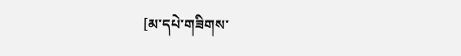[མ་དཔེ་གཟིགས་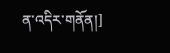ན་འདིར་གནོན།]